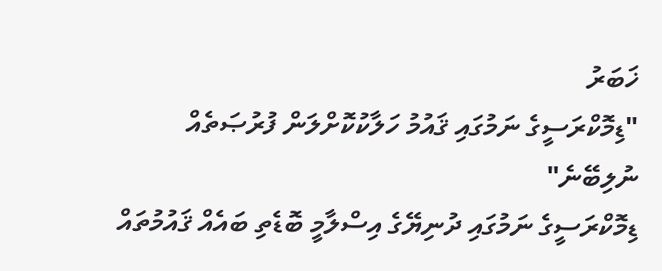ޚަބަރު
"ޑިމޮކްރަސީގެ ނަމުގައި ޤައުމު ހަލާކުކޮށްލަން ފުރުޞަތެއް ނުލިބޭނެ"
ޑިމޮކްރަސީގެ ނަމުގައި ދުނިޔޭގެ އިސްލާމީ ބޮޑެތި ބައެއް ޤައުމުތައް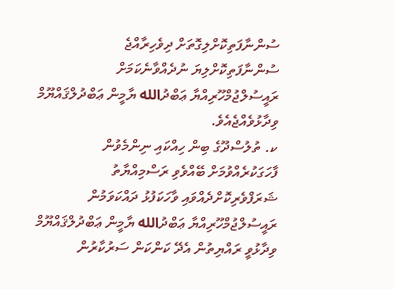ސުންނާފަތިކޮށްލިގޮތަށް ދިވެހިރާއްޖެ ސުންނާފަތިކޮށްލިޔަ ނުދެއްވާނެކަމަށް ރައީސުލްޖުމްހޫރިއްޔާ ޢަބްދުالله ޔާމީން ޢަބްދުލްޤައްޔޫމް ވިދާޅުވެއްޖެއެވެ.
ކ. ތުލުސްދޫގެ ބިން ހިއްކައި ނިންމެވުން ފާހަގަކުރެއްވުމަށް ބޭއްވެވި ރަސްމިއްޔާތު ޝަރަފްވެރިކޮށްދެއްވައި ވާހަކަފުޅު ދައްކަވަމުން ރައީސުލްޖުމްހޫރިއްޔާ ޢަބްދުالله ޔާމީން ޢަބްދުލްޤައްޔޫމް ވިދާޅުވީ ރައްޔިތުން އެދޭ ކަންކަން ސަރުކާރުން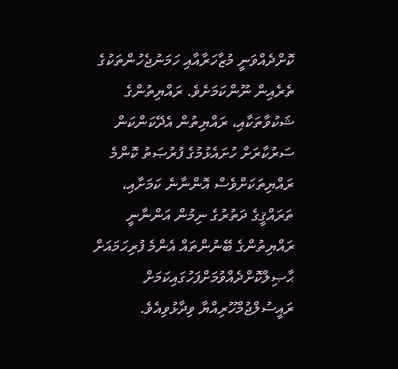ކޮށްދެއްވަނީ މުޒާހަރާއާއި ހަމަނުޖެހުންތަކުގެ ތެރެއިން ނޫންކަމަށެވެ. ރައްޔިތުންގެ ޝަކުވާތަކާއި، ރައްޔިތުން އެދޭކަންކަން ސަރުކާރަށް ހުށައެޅުމުގެ ފުރުޞަތު ކޮންމެ ރައްޔިތަކަށްވެސް އޮންނާނެ ކަމަށާއި، ތަރައްޤީގެ ދަތުރުގެ ނިމުން އަންނާނީ ރައްޔިތުންގެ ބޭނުންތައް އެންމެ ފުރިހަމައަށް ޙާޞިލްކޮށްދެއްވުމަށްފަހުގައިކަމަށް ރައީސުލްޖުމްހޫރިއްޔާ ވިދާޅުވިއެވެ.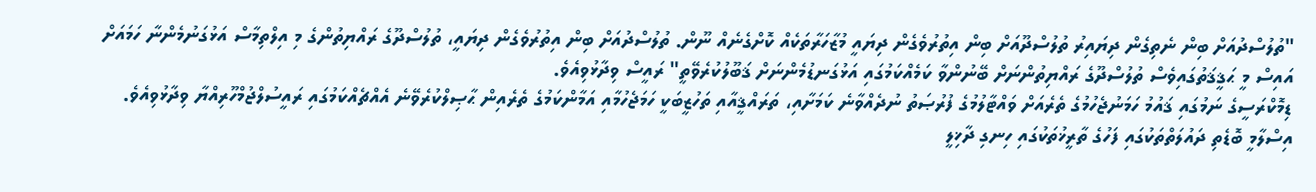"ތުލުސްދުއަށް ބިން ނެތިގެން ދިޔައިރު ތުލުސްދޫއަށް ބިން އިތުރުވެގެން ދިޔައީ މުޒާހަރާތަކެއް ކޮށްގެނެއް ނޫން. ތުލުސްދުއަށް ބިން އިތުރުވެގެން ދިޔައީ، ތުލުސްދޫގެ ރައްޔިތުންގެ މި އިލްތިމާސް އަޅުގަނުމެންނާ ހަމައަށް އައިސް މީ ޙަޤީޤަތުގައިވެސް ތުލުސްދޫގެ ރައްޔިތުންނަށް ބޭނުންވާ ކަމެއްކަމުގައި އަޅުގަނޑުމެންނަށް ޤަބޫލުކުރެވޭތީ" ރައީސް ވިދާޅުވިއެވެ.
ޑިމޮކްރަސީގެ ނަމުގައި ޤައުމު ހަމަނުޖެހުމުގެ ތެރެއަށް ވައްޓާލުމުގެ ފުރުޞަތު ނުދެއްވާނެ ކަމަށާއި، ތަރައްޤީއާއި ތަހުޒީބަކީ ހަމަޖެހުމާއި އަމާންކަމުގެ ތެރެއިން ޙާޞިލްކުރެވޭނެ އެއްޗެއްކަމުގައި ރައީސުލްޖުމްހޫރިއްޔާ ވިދާޅުވިއެވެ. އިސްލާމީ ބޮޑެތި ދައުލަތްތަކުގައި ފަހުގެ ތާރީޚުތަކުގައި ހިނގި ދާޚިލީ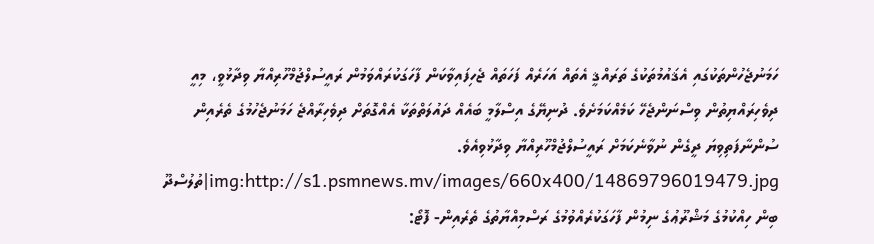ހަމަނުޖެހުންތަކުގައި އެޤައުމުތަކުގެ ތަރައްޤީ އެތައް އަހަރެއް ފަހަތައް ޖެހިފައިވާކަން ފާހަގަކުރައްވަމުން ރައީސުލްޖުމްހޫރިއްޔާ ވިދާޅުވީ، މިއީ ދިވެހިރައްޔިތުން ވިސްނަންޖެހޭ ކަމެއްކަމަށެވެ. ދުނިޔޭގެ އިސްލާމީ ބައެއް ދައުލަތްތަކާ އެއްގޮތަށް ދިވެހިރާއްޖެ ހަމަނުޖެހުމުގެ ތެރެއިން ސުންނާފަތިވިޔަ ދީގެން ނުވާނެކަމަށް ރައީސުލްޖުމްހޫރިއްޔާ ވިދާޅުވިއެވެ.
img:http://s1.psmnews.mv/images/660x400/14869796019479.jpg|ތުލުސްދޫ ބިން ހިއްކުމުގެ މަޝްރޫޢުގެ ނިމުން ފާހަގަކުރެއްވުމުގެ ރަސްމިއްޔާތުގެ ތެރެއިން- ފޮޓޯ: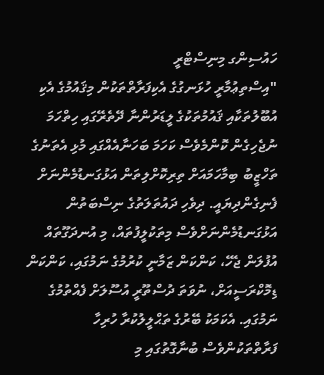ހައުސިންގ މިނިސްޓްރީ
"އިސްތިޢުމާރީ ހުޅަނގުގެ އެކިފަރާތްތަކުން މިޤައުމުގެ އެކި އުބޫލުތަކާއި ޤައުމުތަކުގެ ލީޑަރުންނާ ދޭތެރޭގައި ހިތްހަމަ ނުޖެހިގެން ކޮންމެވެސް ކަހަމަ ބަހަނާއެއްގައި މުޅި އެތަނުގެ ތަހްޒީބު ބިމާހަމައަށް ތިރިކޮށްލިތަން އަޅުގަނޑުމެންނަށް ފެނިގެންދިޔައީ. ދިވެހި ދައުތަލަތުގެ ނިސްބަތުން އަޅުގަނޑުމެންނަށްވެސް މިތަކުލީފުތައް، މި އުނދަގޫތައް އުފުލަން ޖެހޭ، ކަންކަން ޒަމާނީ ކުރުމުގެ ނަމުގައި، ކަންކަން ޑިމޮކްރަސީއަށް، ނުވަތަ ދުސްތޫރީ އުސޫލަށް ފެއްތުމުގެ ނަމުގައި. އެކަމަކު ބޭރުގެ ތަޙްލީލުކުރާ ހުރިހާ ފަރާތްތަކުންވެސް ބުނާގޮތުގައި މި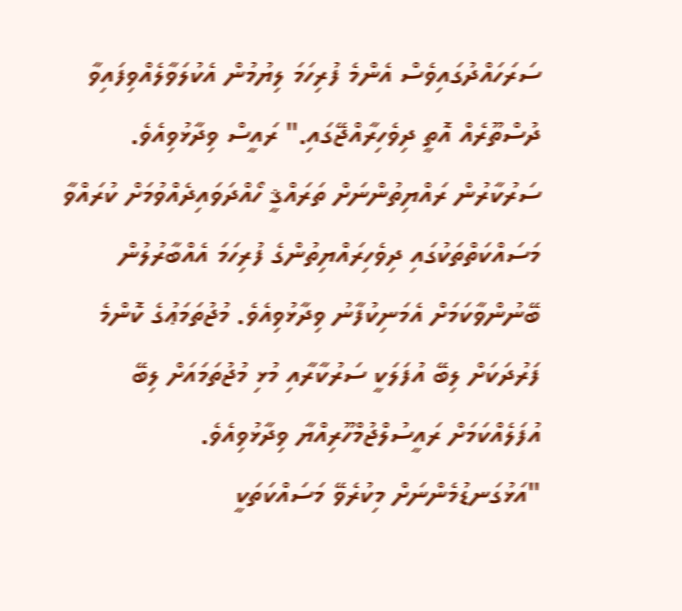ސަރަހައްދުގައިވެސް އެންމެ ފުރިހަމަ ލިޔުމުން އެކުލަވާލެއްވިފައިވާ ދުސްތޫރެއް އޮތީ ދިވެހިރާއްޖޭގައި." ރައީސް ވިދާޅުވިއެވެ.
ސަރުކާރުން ރައްޔިތުންނަށް ތަރައްޤީ ހޯއްދަވައިދެއްވުމަށް ކުރައްވާ މަސައްކަތްތަކުގައި ދިވެހިރައްޔިތުންގެ ފުރިހަމަ އެއްބާރުލުން ބޭނުންވާކަމަށް އެމަނިކުފާނު ވިދާޅުވިއެވެ. މުޖުތަމަޢުގެ ކޮންމެ ފަރުދަކަށް ލިބޭ އުފަލަކީ ސަރުކާރާއި މުޅި މުޖުތަމައަށް ލިބޭ އުފަލެއްކަމަށް ރައީސުލްޖުމްހޫރިއްޔާ ވިދާޅުވިއެވެ.
"އަޅުގަނޑުމެންނަށް މިކުރެވޭ މަސައްކަތަކީ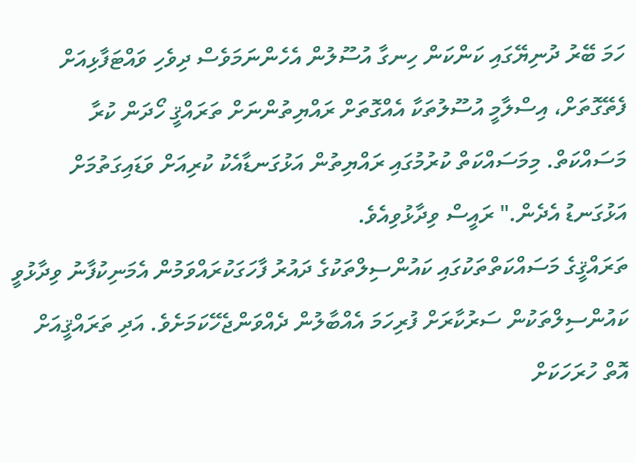ހަމަ ބޭރު ދުނިޔޭގައި ކަންކަން ހިނގާ އުސޫލުން އެހެންނަމަވެސް ދިވެހި ވައްޓަފާޅިއަށް ފެތޭގޮތަށް، އިސްލާމީ އުސޫލުތަކާ އެއްގޮތަށް ރައްޔިތުންނަށް ތަރައްޤީ ހޯދަން ކުރާ މަސައްކަތް. މިމަސައްކަތް ކުރުމުގައި ރައްޔިތުން އަޅުގަނޑާއެކު ކުރިއަށް ވަޑައިގަތުމަށް އަޅުގަނޑު އެދެން." ރައީސް ވިދާޅުވިއެވެ.
ތަރައްޤީގެ މަސައްކަތްތަކުގައި ކައުންސިލްތަކުގެ ދައުރު ފާހަގަކުރައްވަމުން އެމަނިކުފާނު ވިދާޅުވީ ކައުންސިލްތަކުން ސަރުކާރަށް ފުރިހަމަ އެއްބާލުން ދެއްވަންޖެހޭކަމަށެވެ. އަދި ތަރައްޤީއަށް އޮތް ހުރަހަކަށް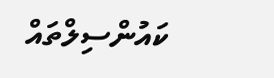ކައުންސިލްތައް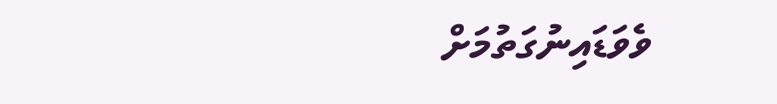ވެވަޑައިނުގަތުމަށް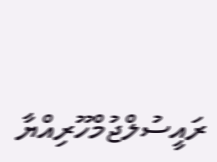ރައީސުލްޖުމްހޫރިއްޔާ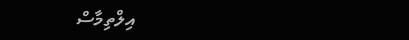އިލްތިމާސް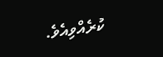ކުރެއްވިއެވެ.